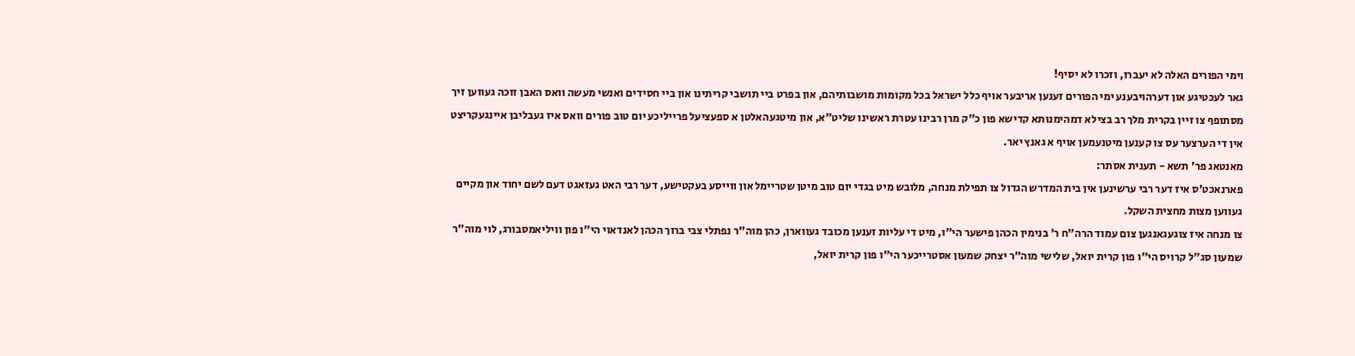וימי הפורים האלה לא יעברו, וזכרו לא יסיף!
גאר לעכטיגע און דערהויבענע ימי הפורים זענען אריבער אויף כלל ישראל בכל מקומות מושבותיהם, און בפרט ביי תושבי קריתינו און ביי חסידים ואנשי מעשה וואס האבן זוכה געווען זיך מסתופף צו זיין בקרית מלך רב בצילא דמהימנותא קדישא פון כ"ק מרן רבינו עטרת ראשינו שליט"א, און מיטגעהאלטן א ספעציעל פרייליכע יום טוב פורים וואס איז געבליבן איינגעקריצט אין די הערצער עס צו קענען מיטנעמען אויף א גאנץ יאר.
מאנטאג פר' תשא - תענית אסתר:
פארנאכט'ס איז דער רבי ערשינען אין בית המדרש הגדול צו תפילת מנחה, מלובש מיט בגדי יום טוב מיטן שטריימל און ווייסע בעקטישע, דער רבי האט געזאגט דעם לשם יחוד און מקיים געווען מצות מחצית השקל.
צו מנחה איז צוגעגאנגען צום עמוד הרה"ח ר' בנימין הכהן פישער הי"ו, מיט די עליות זענען מכובד געווארן, כהן מוה"ר נפתלי צבי ברוך הכהן לאנדאוי הי"ו פון וויליאמסבורג, לוי מוה"ר שמעון סג"ל קרויס הי"ו פון קרית יואל, שלישי מוה"ר יצחק שמעון אסטרייכער הי"ו פון קרית יואל,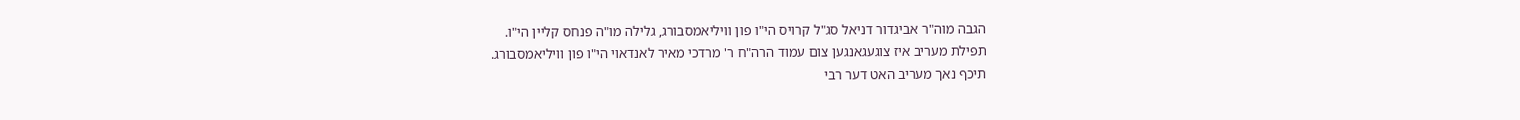הגבה מוה"ר אביגדור דניאל סג"ל קרויס הי"ו פון וויליאמסבורג, גלילה מו"ה פנחס קליין הי"ו.
תפילת מעריב איז צוגעגאנגען צום עמוד הרה"ח ר' מרדכי מאיר לאנדאוי הי"ו פון וויליאמסבורג.
תיכף נאך מעריב האט דער רבי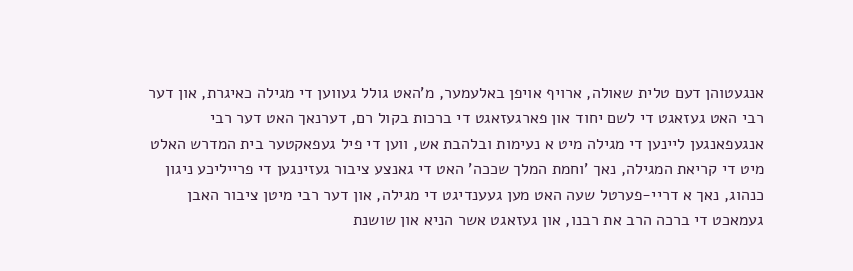אנגעטוהן דעם טלית שאולה, ארויף אויפן באלעמער, מ'האט גולל געווען די מגילה כאיגרת, און דער רבי האט געזאגט די לשם יחוד און פארגעזאגט די ברכות בקול רם, דערנאך האט דער רבי אנגעפאנגען ליינען די מגילה מיט א נעימות ובלהבת אש, ווען די פיל געפאקטער בית המדרש האלט מיט די קריאת המגילה, נאך 'וחמת המלך שככה' האט די גאנצע ציבור געזינגען די פרייליכע ניגון כנהוג, נאך א דריי-פערטל שעה האט מען געענדיגט די מגילה, און דער רבי מיטן ציבור האבן געמאכט די ברכה הרב את רבנו, און געזאגט אשר הניא און שושנת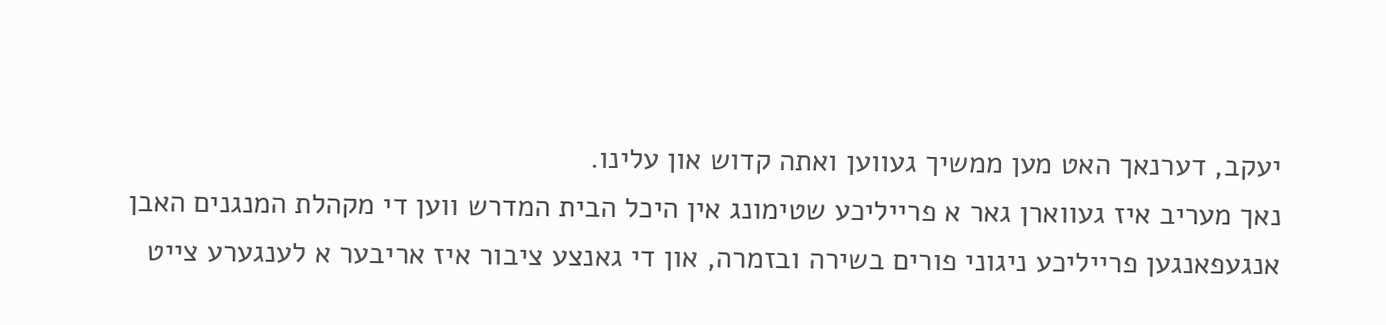יעקב, דערנאך האט מען ממשיך געווען ואתה קדוש און עלינו.
נאך מעריב איז געווארן גאר א פרייליכע שטימונג אין היכל הבית המדרש ווען די מקהלת המנגנים האבן אנגעפאנגען פרייליכע ניגוני פורים בשירה ובזמרה, און די גאנצע ציבור איז אריבער א לענגערע צייט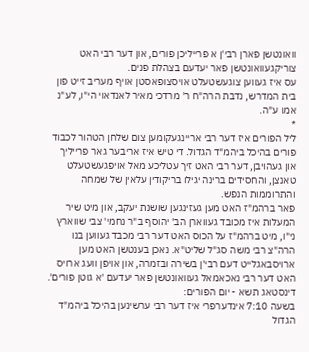וואונטשן פארן רבי'ן א פרייליכן פורים, און דער רבי האט צוריקגעוואונטשן פאר יעדעם בצהלת פנים.
עס איז געווען צוגעשטעלט אויסצופאסטן אויף מעריב זייט פון בית המדרש, נדבת הרה"ח ר' מרדכי מאיר לאנדאוי הי"ו, לע"נ אמו ע"ה.
*
ליל הפורים איז דער רבי אריינגעקומען צום שלחן הטהור לכבוד פורים בהיכל ביהמ"ד הגדול. די טיש איז אריבער גאר פרייליך און געהויבן, דער רבי האט זיך עטליכע מאל אויפגעשטעלט טאנצן, והחסידים ברינה יגילו בריקודין עלאין של שמחה והתרוממות הנפש.
פאר ברהמ"ז האט מען געזינגען שושנת יעקב, און מיט שיר המעלות איז מכובד געווארן הב' יהוסף ב"ר נחמי' צבי שווארץ ני"ו, מיט ברהמ"ז על הכוס האט דער רבי מכבד געווען בנו הרה"צ רבי משה סג"ל שליט"א. נאכן בענטשן האט מען ארויסבאגלייט דעם רבי'ן בשירה ובזמרה, און אויפן וועג ארויס האט דער רבי נאכאמאל געוואונטשן פאר יעדעם 'א גוטן פורים'.
דינסטאג תשא - יום הפורים:
בשעה 7:10 אינדערפרי איז דער רבי ערשינען בהיכל ביהמ"ד הגדול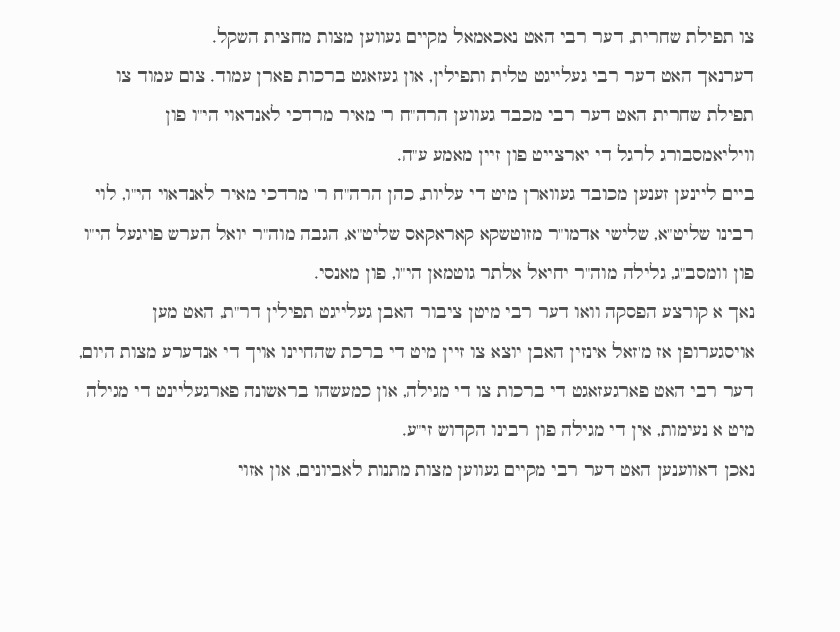צו תפילת שחרית, דער רבי האט נאכאמאל מקיים געווען מצות מחצית השקל.
דערנאך האט דער רבי געלייגט טלית ותפילין, און געזאגט ברכות פארן עמוד. צום עמוד צו תפילת שחרית האט דער רבי מכבד געווען הרה"ח ר' מאיר מרדכי לאנדאוי הי"ו פון וויליאמסבורג לרגל די יארצייט פון זיין מאמע ע"ה.
ביים ליינען זענען מכובד געווארן מיט די עליות, כהן הרה"ח ר' מרדכי מאיר לאנדאוי הי"ו, לוי רבינו שליט"א, שלישי אדמו"ר מזוטשקא קאראקאס שליט"א, הגבה מוה"ר יואל הערש פויגעל הי"ו פון וומסב"ג, גלילה מוה"ר יחיאל אלתר גוטמאן הי"ו, פון מאנסי.
נאך א קורצע הפסקה וואו דער רבי מיטן ציבור האבן געלייגט תפילין דר"ת, האט מען אויסגערופן אז מ'זאל אינזין האבן יוצא צו זיין מיט די ברכת שהחיינו אויך די אנדערע מצות היום, דער רבי האט פארגעזאגט די ברכות צו די מגילה, און כמעשהו בראשונה פארגעליינט די מגילה מיט א נעימות, אין די מגילה פון רבינו הקדוש זי"ע.
נאכן דאווענען האט דער רבי מקיים געווען מצות מתנות לאביונים, און אזוי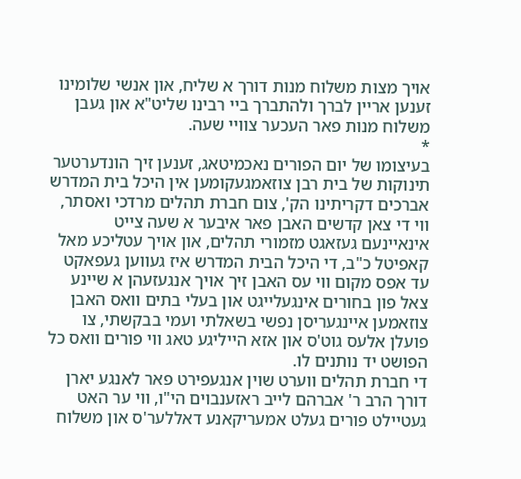אויך מצות משלוח מנות דורך א שליח, און אנשי שלומינו זענען אריין לברך ולהתברך ביי רבינו שליט"א און געבן משלוח מנות פאר העכער צוויי שעה.
*
בעיצומו של יום הפורים נאכמיטאג, זענען זיך הונדערטער תינוקות של בית רבן צוזאמגעקומען אין היכל בית המדרש אברכים דקריתינו הק', צום חברת תהלים מרדכי ואסתר, ווי די צאן קדשים האבן פאר איבער א שעה צייט אינאיינעם געזאגט מזמורי תהלים, און אויך עטליכע מאל קאפיטל כ"ב, די היכל הבית המדרש איז געווען געפאקט עד אפס מקום ווי עס האבן זיך אויך אנגעזעהן א שיינע צאל פון בחורים אינגעלייגט און בעלי בתים וואס האבן צוזאמען איינגעריסן נפשי בשאלתי ועמי בבקשתי, צו פועלן אלעס גוט'ס און אזא הייליגע טאג ווי פורים וואס כל הפושט יד נותנים לו.
די חברת תהלים ווערט שוין אנגעפירט פאר לאנגע יארן דורך הרב ר' אברהם לייב ראזענבוים הי"ו, ווי ער האט געטיילט פורים געלט אמעריקאנע דאללער'ס און משלוח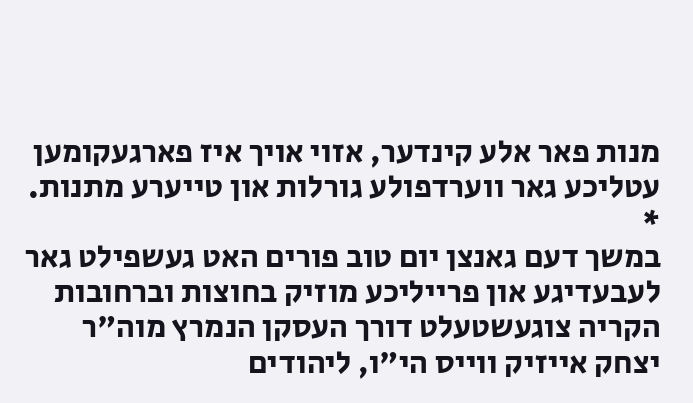מנות פאר אלע קינדער, אזוי אויך איז פארגעקומען עטליכע גאר ווערדפולע גורלות און טייערע מתנות.
*
במשך דעם גאנצן יום טוב פורים האט געשפילט גאר לעבעדיגע און פרייליכע מוזיק בחוצות וברחובות הקריה צוגעשטעלט דורך העסקן הנמרץ מוה"ר יצחק אייזיק ווייס הי"ו, ליהודים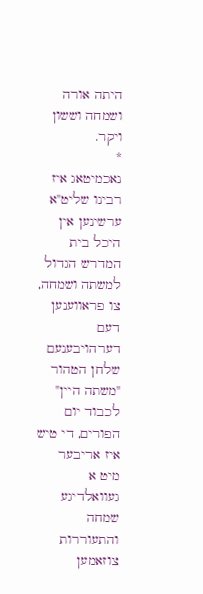היתה אורה ושמחה וששון ויקר.
*
נאכמיטאג איז רבינו שליט"א ערשינען אין היכל בית המדרש הגדול למשתה ושמחה, צו פראווענען דעם דערהויבענעם שלחן הטהור "משתה היין" לכבוד יום הפורים, די טיש איז אריבער מיט א געוואלדיגע שמחה והתעוררות צוזאמען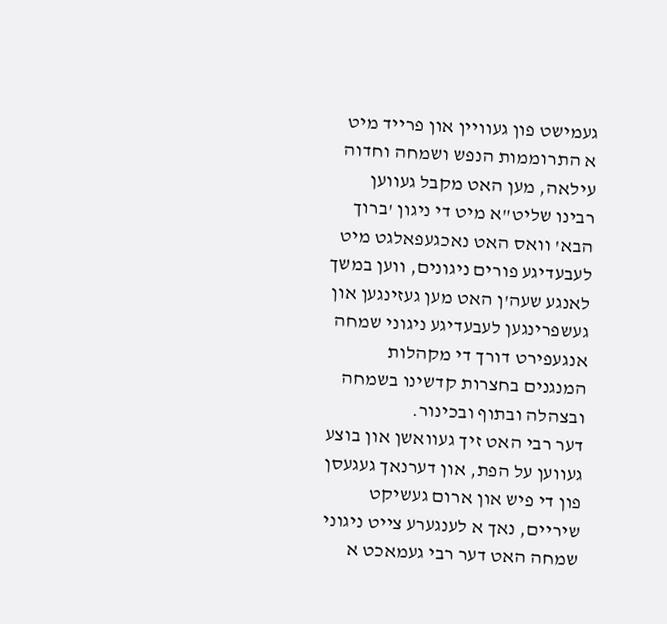געמישט פון געוויין און פרייד מיט א התרוממות הנפש ושמחה וחדוה עילאה, מען האט מקבל געווען רבינו שליט"א מיט די ניגון 'ברוך הבא' וואס האט נאכגעפאלגט מיט לעבעדיגע פורים ניגונים, ווען במשך לאנגע שעה'ן האט מען געזינגען און געשפרינגען לעבעדיגע ניגוני שמחה אנגעפירט דורך די מקהלות המנגנים בחצרות קדשינו בשמחה ובצהלה ובתוף ובכינור.
דער רבי האט זיך געוואשן און בוצע געווען על הפת, און דערנאך געגעסן פון די פיש און ארום געשיקט שיריים, נאך א לענגערע צייט ניגוני שמחה האט דער רבי געמאכט א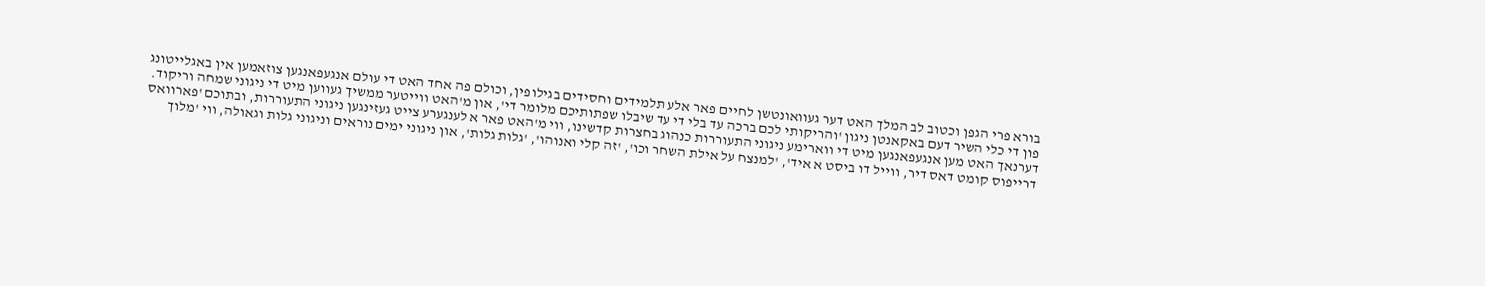בורא פרי הגפן וכטוב לב המלך האט דער געוואונטשן לחיים פאר אלע תלמידים וחסידים בגילופין, וכולם פה אחד האט די עולם אנגעפאנגען צוזאמען אין באגלייטונג פון די כלי השיר דעם באקאנטן ניגון 'והריקותי לכם ברכה עד בלי די עד שיבלו שפתותיכם מלומר די', און מ'האט ווייטער ממשיך געווען מיט די ניגוני שמחה וריקוד.
דערנאך האט מען אנגעפאנגען מיט די ווארימע ניגוני התעוררות כנהוג בחצרות קדשינו, ווי מ'האט פאר א לענגערע צייט געזינגען ניגוני התעוררות, ובתוכם 'פארוואס דרייפוס קומט דאס דיר, ווייל דו ביסט א איד', 'למנצח על אילת השחר וכו', 'זה קלי ואנוהו', 'גלות גלות', און ניגוני ימים נוראים וניגוני גלות וגאולה, ווי 'מלוך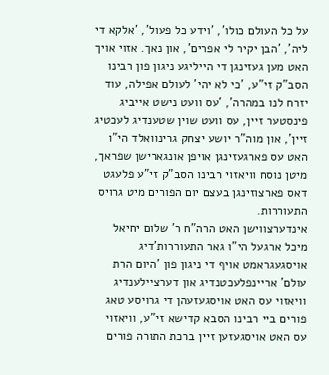על כל העולם כולו', 'וידע כל פעול', 'אלקא די ליה', 'הבן יקיר לי אפרים', און נאך. אזוי אויך האט מען געזינגן די הייליגע ניגון פון רבינו הסב"ק זי"ע, 'כי לא יהי' לעולם אפילה, עוד יזרח לנו במהרה', 'עס וועט נישט אייביג פינסטער זיין, עס וועט שוין שטענדיג לעכטיג זיין', און מוה"ר יושע יצחק גרינוואלד הי"ו האט עס פארגעזינגן אויפן אונגארישן שפראך, מיטן נוסח וויאזוי רבינו הסב"ק זי"ע פלעגט דאס פארצוזינגן בעצם יום הפורים מיט גרויס התעוררות.
אינדערצווישן האט הרה"ח ר' שלום יחיאל מיכל ארגעל הי"ו גאר התעוררות'דיג אויסגעגראמט אויף די ניגון פון 'היום הרת עולם' אריינפלעכטנדיג און דערציילענדיג וויאזוי עס האט אויסגעזעהן די גרויסע טאג פורים ביי רבינו הסבא קדישא זי"ע, וויאזוי עס האט אויסגעזען זיין ברכת התורה פורים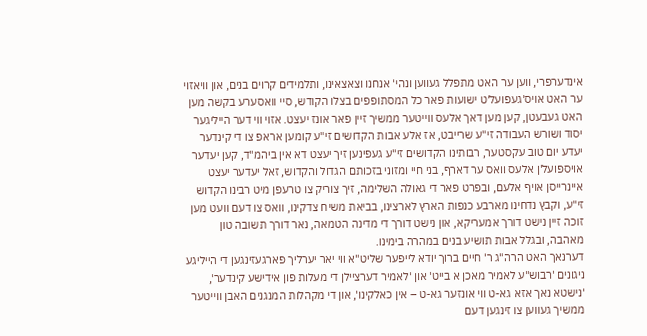אינדערפרי, ווען ער האט מתפלל געווען ונהי' אנחנו וצאצאינו, ותלמידים קרוים בנים, און וויאזוי ער האט אויס'געפועל'ט ישועות פאר כל המסתופפים בצלו הקודש, סיי וואסערע בקשה מען האט געבעטן, קען מען דאך אלעס ווייטער ממשיך זיין פאר אונז יעצט. אזוי ווי דער הייליגער יסוד ושורש העבודה זי"ע שרייבט, אז אלע אבות הקדושים זי"ע קומען אראפ צו די קינדער יעדע יום טוב עקסטער, רבותינו הקדושים זי"ע געפינען זיך יעצט דא אין ביהמ"ד, קען יעדער אויספועל'ן אלעס וואס ער דארף, בני חיי ומזוני בזכותם הגדול והקדוש, זאל יעדער יעצט איינרייסן אויף אלעם, ובפרט פאר די גאולה השלימה, זיך צוריק צו טרעפן מיט רבינו הקדוש זי"ע, וקבץ נדחינו מארבע כנפות הארץ לארצינו, בביאת משיח צדקינו, וואס צו דעם וועט מען זוכה זיין נישט דורך אמעריקא, און נישט דורך די מדינה הטמאה, נאר דורך תשובה טון מאהבה, ובגלל אבות תושיע בנים במהרה בימינו.
דערנאך האט הרה"ג ר' חיים ברוך יודא לייפער שליט"א ווי יאר יערליך פארגעזינגען די הייליגע ניגונים 'רבוש"ע לאמיר מאכן א בייט' און 'לאמיר דערציילן די מעלות פון אידישע קינדער', 'נישטא נאך אזא גא-ט ווי אונזער גא-ט – אין כאלקינו', און די מקהלות המנגנים האבן ווייטער ממשיך געווען צו זינגען דעם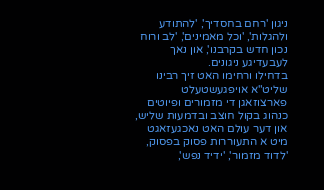ניגון 'רחם בחסדיך', 'להתודע ולהגלות', 'וכל מאמינים', 'לב ורוח נכון חדש בקרבנו', און נאך לעבעדיגע ניגונים.
בדחילו ורחימו האט זיך רבינו שליט"א אויפגעשטעלט פארצוזאגן די מזמורים ופיוטים כנהוג בקול חוצב ובדמעות שליש, און דער עולם האט נאכגעזאגט מיט א התעוררות פסוק בפסוק, 'לדוד מזמור', 'ידיד נפש',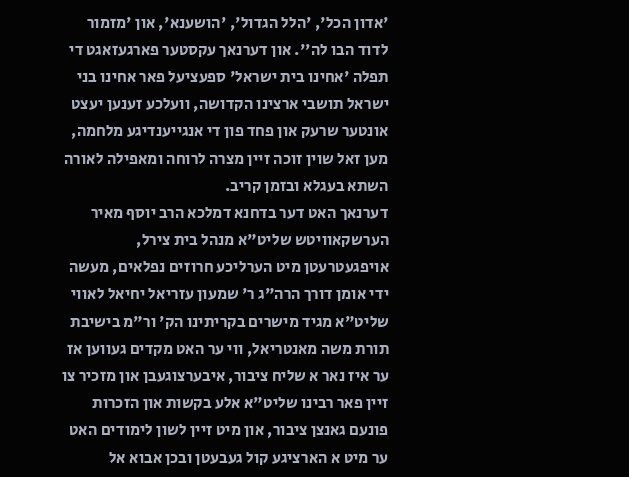'אדון הכל', 'הלל הגדול', 'הושענא', און 'מזמור לדוד הבו לה''. און דערנאך עקסטער פארגעזאגט די תפלה 'אחינו בית ישראל' ספעציעל פאר אחינו בני ישראל תושבי ארצינו הקדושה, וועלכע זענען יעצט אונטער שרעק און פחד פון די אנגייענדיגע מלחמה, מען זאל שוין זוכה זיין מצרה לרוחה ומאפילה לאורה השתא בעגלא ובזמן קריב.
דערנאך האט דער בדחנא דמלכא הרב יוסף מאיר הערשקאוויטש שליט"א מנהל בית צירל, אויפגעטרעטן מיט הערליכע חרוזים נפלאים, מעשה ידי אומן דורך הרה"ג ר' שמעון עזריאל יחיאל לאווי שליט"א מגיד מישרים בקריתינו הק' ור"מ בישיבת תורת משה מאנטריאל, ווי ער האט מקדים געווען אז ער איז נאר א שליח ציבור, איבערצוגעבן און מזכיר צו זיין פאר רבינו שליט"א אלע בקשות און הזכרות פונעם גאנצן ציבור, און מיט זיין לשון לימודים האט ער מיט א הארציגע קול געבעטן ובכן אבוא אל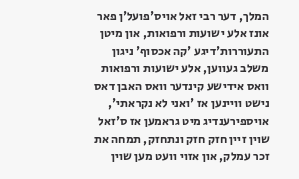המלך, דער רבי זאל אויס'פועל'ן פאר אונז אלע ישועות ורפואות, און מיטן התעוררות'דיגע 'קה אכסוף' ניגון משלב געווען, אלע ישועות ורפואות וואס אידישע קינדער וואס האבן דאס נישט וויינען אז 'ואני לא נקראתי', אויספירענדיג מיט גראמען אז ס'זאל שוין זיין חזק חזק ונתחזק, תמחה את זכר עמלק, און אזוי וועט מען שוין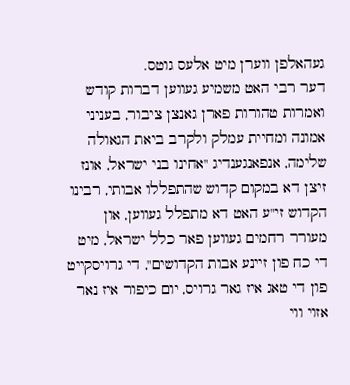געהאלפן ווערן מיט אלעס גוטס.
דער רבי האט משמיע געווען דברות קודש ואמרות טהורות פארן גאנצן ציבור, בעניני אמונה ומחיית עמלק ולקרב ביאת הגאולה שלימה, אנפאנגענדיג "אחינו בני ישראל, אונז זיצן דא במקום קדוש שהתפללו אבותי, רבינו הקדוש זי"ע האט דא מתפלל געווען, און מעורר רחמים געווען פאר כלל ישראל, מיט די כח פון זיינע אבות הקדושים", די גרויסקייט פון די טאג איז גאר גרויס, יום כיפור איז נאר אזוי ווי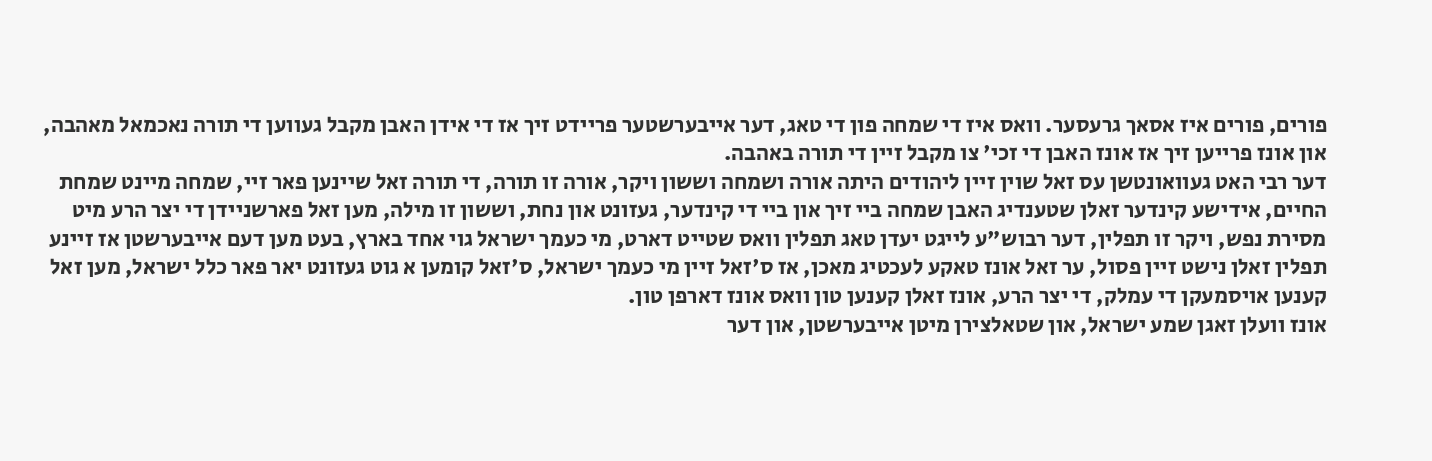פורים, פורים איז אסאך גרעסער. וואס איז די שמחה פון די טאג, דער אייבערשטער פריידט זיך אז די אידן האבן מקבל געווען די תורה נאכמאל מאהבה, און אונז פרייען זיך אז אונז האבן די זכי' צו מקבל זיין די תורה באהבה.
דער רבי האט געוואונטשן עס זאל שוין זיין ליהודים היתה אורה ושמחה וששון ויקר, אורה זו תורה, די תורה זאל שיינען פאר זיי, שמחה מיינט שמחת החיים, אידישע קינדער זאלן שטענדיג האבן שמחה ביי זיך און ביי די קינדער, געזונט און נחת, וששון זו מילה, מען זאל פארשניידן די יצר הרע מיט מסירת נפש, ויקר זו תפלין, דער רבוש"ע לייגט יעדן טאג תפלין וואס שטייט דארט, מי כעמך ישראל גוי אחד בארץ, בעט מען דעם אייבערשטן אז זיינע תפלין זאלן נישט זיין פסול, ער זאל אונז טאקע לעכטיג מאכן, אז ס'זאל זיין מי כעמך ישראל, ס'זאל קומען א גוט געזונט יאר פאר כלל ישראל, מען זאל קענען אויסמעקן די עמלק, די יצר הרע, אונז זאלן קענען טון וואס אונז דארפן טון.
אונז וועלן זאגן שמע ישראל, און שטאלצירן מיטן אייבערשטן, און דער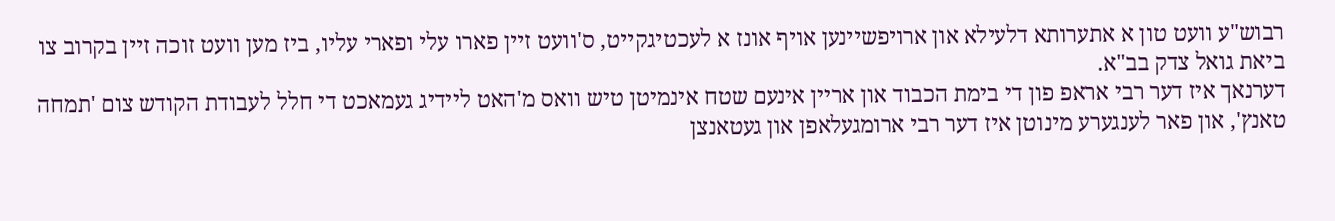רבוש"ע וועט טון א אתערותא דלעילא און ארויפשיינען אויף אונז א לעכטיגקייט, ס'וועט זיין פארו עלי ופארי עליו, ביז מען וועט זוכה זיין בקרוב צו ביאת גואל צדק בב"א.
דערנאך איז דער רבי אראפ פון די בימת הכבוד און אריין אינעם שטח אינמיטן טיש וואס מ'האט ליידיג געמאכט די חלל לעבודת הקודש צום 'תמחה טאנץ', און פאר לענגערע מינוטן איז דער רבי ארומגעלאפן און געטאנצן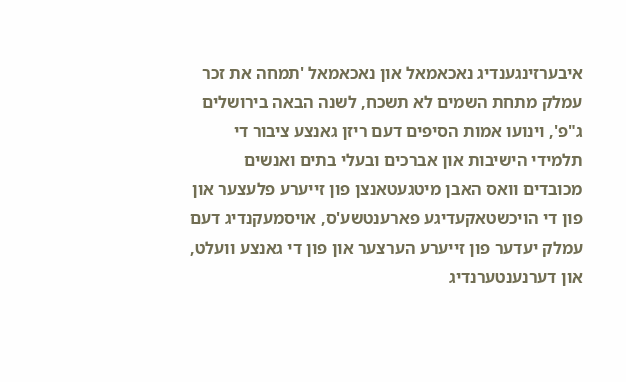איבערזינגענדיג נאכאמאל און נאכאמאל 'תמחה את זכר עמלק מתחת השמים לא תשכח, לשנה הבאה בירושלים ג"פ', וינועו אמות הסיפים דעם ריזן גאנצע ציבור די תלמידי הישיבות און אברכים ובעלי בתים ואנשים מכובדים וואס האבן מיטגעטאנצן פון זייערע פלעצער און פון די הויכשטאקעדיגע פארענטשע'ס, אויסמעקנדיג דעם עמלק יעדער פון זייערע הערצער און פון די גאנצע וועלט, און דערנענטערנדיג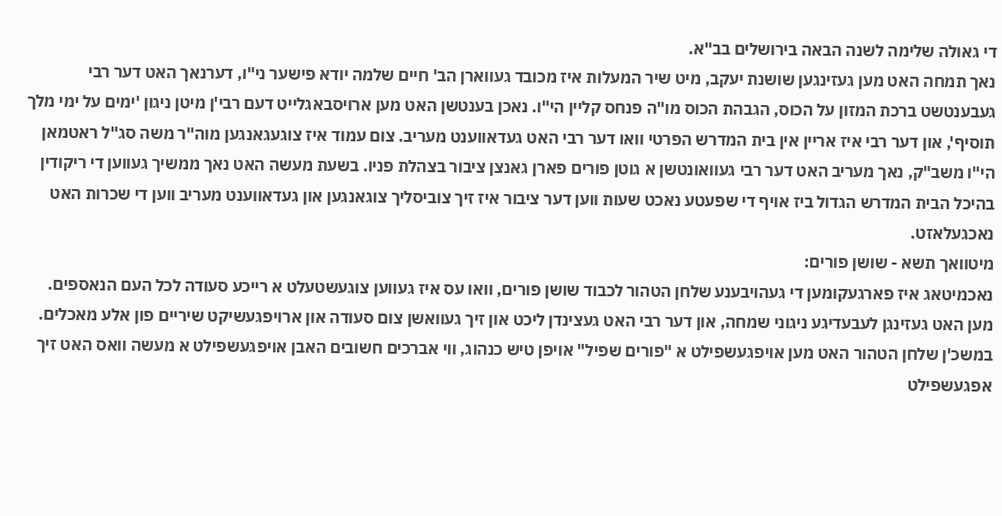די גאולה שלימה לשנה הבאה בירושלים בב"א.
נאך תמחה האט מען געזינגען שושנת יעקב, מיט שיר המעלות איז מכובד געווארן הב' חיים שלמה יודא פישער ני"ו, דערנאך האט דער רבי געבענטשט ברכת המזון על הכוס, הגבהת הכוס מו"ה פנחס קליין הי"ו. נאכן בענטשן האט מען ארויסבאגלייט דעם רבי'ן מיטן ניגון 'ימים על ימי מלך תוסיף', און דער רבי איז אריין אין בית המדרש הפרטי וואו דער רבי האט געדאווענט מעריב. צום עמוד איז צוגעגאנגען מוה"ר משה סג"ל ראטמאן הי"ו משב"ק, נאך מעריב האט דער רבי געוואונטשן א גוטן פורים פארן גאנצן ציבור בצהלת פניו. בשעת מעשה האט נאך ממשיך געווען די ריקודין בהיכל הבית המדרש הגדול ביז אויף די שפעטע נאכט שעות ווען דער ציבור איז זיך צוביסליך צוגאנגען און געדאווענט מעריב ווען די שכרות האט נאכגעלאזט.
מיטוואך תשא - שושן פורים:
נאכמיטאג איז פארגעקומען די געהויבענע שלחן הטהור לכבוד שושן פורים, וואו עס איז געווען צוגעשטעלט א רייכע סעודה לכל העם הנאספים. מען האט געזינגן לעבעדיגע ניגוני שמחה, און דער רבי האט געצינדן ליכט און זיך געוואשן צום סעודה און ארויפגעשיקט שיריים פון אלע מאכלים.
במשכ'ן שלחן הטהור האט מען אויפגעשפילט א "פורים שפיל" אויפן טיש כנהוג, ווי אברכים חשובים האבן אויפגעשפילט א מעשה וואס האט זיך אפגעשפילט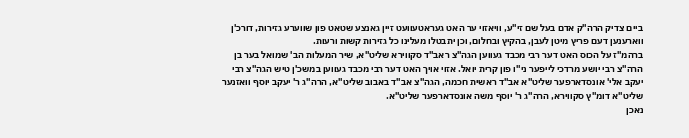ביים צדיק הרה"ק אדם בעל שם זי"ע, וויאזוי ער האט געראטעוועט זיין גאנצע שטאט פון שווערע גזירות, דורכ'ן ווארענען דעם פריץ מיטן לעבן, בהקיץ ובחלום, וכן יתבטלו מעלינו כל גזירות קשות ורעות.
ברהמ"ז על הכוס האט דער רבי מכבד געווען הגה"צ ראב"ד סקווירא שליט"א, שיר המעלות הב' שמואל בער בן הרה"צ רבי יושע מרדכי לייפער ני"ו פון קרית יואל. אזוי אויך האט דער רבי מכבד געווען במשכ'ן טיש הגה"צ רבי יעקב אלי' אונסדארפער שליט"א אב"ד ראשית חכמה, הגה"צ אב"ד באבוב שליט"א, הרה"ג ר' יעקב יוסף וואזנער שליט"א דומ"ץ סקווירא, הרה"ג ר' יוסף משה אונסדארפער שליט"א.
נאכן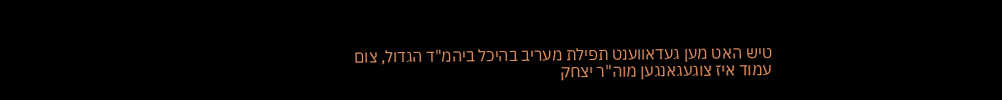טיש האט מען געדאווענט תפילת מעריב בהיכל ביהמ"ד הגדול, צום עמוד איז צוגעגאנגען מוה"ר יצחק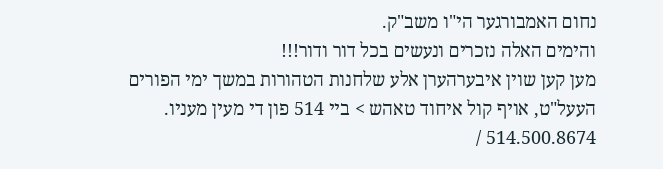נחום האמבורגער הי"ו משב"ק.
והימים האלה נזכרים ונעשים בכל דור ודור!!!
מען קען שוין איבערהערן אלע שלחנות הטהורות במשך ימי הפורים העעל"ט, אויף קול איחוד טאהש > ביי 514 פון די מעין מעניו.
514.500.8674 /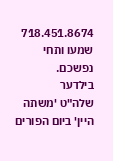718.451.8674
שמעו ותחי נפשכם.
בילדער
שלה"ט 'משתה היין' ביום הפורים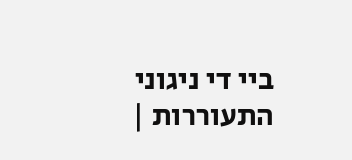ביי די ניגוני התעוררות |